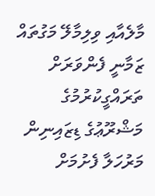މާލެއާއި ވިލިމާލޭ މަގުތައް ޒަމާނީ ފެންވަރަށް ތަރައްގީކުރުމުގެ މަޝްރޫޢުގެ ޑިޒައިނިން މަރުހަލާ ފެށުމަށް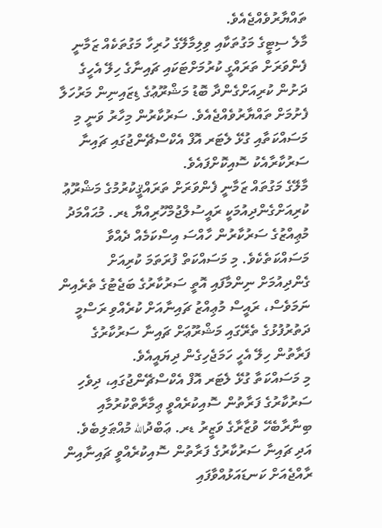ތައްޔާރުވެއްޖެއެވެ.
މާލެ ސިޓީގެ މަގުތަކާއި ވިލިމާލޭގެ ހުރިހާ މަގުތަކެއް ޒަމާނީ ފެންވަރަށް ތަރައްގީ ކުރުމަށްޓަކައި ޗައިނާގެ ހިލޭ އެހީގެ ދަށުން ކުރިއަށްގެންދާ ބޮޑު މަޝްރޫޢުގެ ޑިޒައިނިން މަރުހަލާ ފެށުމަށް ތައްޔާރުވެއްޖެއެވެ. ސަރުކާރުން މިހާރު ވަނީ މި މަސައްކަތާއި ގުޅޭ ލެޓަރ އޮފް އެކްސްޗޭންޖުގައި ޗައިނާ ސަރުކާރާއެކު ސޮއިކޮށްފައެވެ.
މާލޭގެ މަގުތައް ޒަމާނީ ފެންވަރަށް ތަރައްޤީކުރުމުގެ މަޝްރޫޢު ކުރިއަށްގެންދިއުމަކީ ރައީސުލްޖުމްހޫރިއްޔާ ޑރ. މުޙައްމަދު މުޢިއްޒުގެ ސަރުކާރުން ހާއްސަ އިސްކަމެއް ދެއްވާ މަސައްކަތެކެވެ. މި މަސައްކަތް ފުރަތަމަ ކުރިއަށް ގެންދިއުމަށް ނިންމާފައި އޮތީ ސަރުކާރުގެ ބަޖެޓުގެ ތެރެއިން ނަމަވެސް، ރައީސް މުޢިއްޒު ޗައިނާއަށް ކުރެއްވި ރަސްމީ ދަތުރުފުޅުގެ ތެރޭގައި މަޝްރޫޢަށް ޗައިނާ ސަރުކާރުގެ ފަރާތުން ހިލޭ އެހީ ހަމަޖެހިގެން ދިޔައީއެވެ.
މި މަސައްކަތާ ގުޅޭ ލެޓަރ އޮފް އެކްސްޗޭންޖުގައި، ދިވެހި ސަރުކާރުގެ ފަރާތުން ސޮއިކުރެއްވީ ޢިމާރާތްކުރުމާއި ބިނާރާބެހޭ ވުޒާރާގެ ވަޒީރު ޑރ. ޢަބްދުالله މުއްޠަލިބެވެ. އަދި ޗައިނާ ސަރުކާރުގެ ފަރާތުން ސޮއިކުރެއްވީ ޗައިނާއިން ރާއްޖެއަށް ކަނޑައަޅުއްވާފައި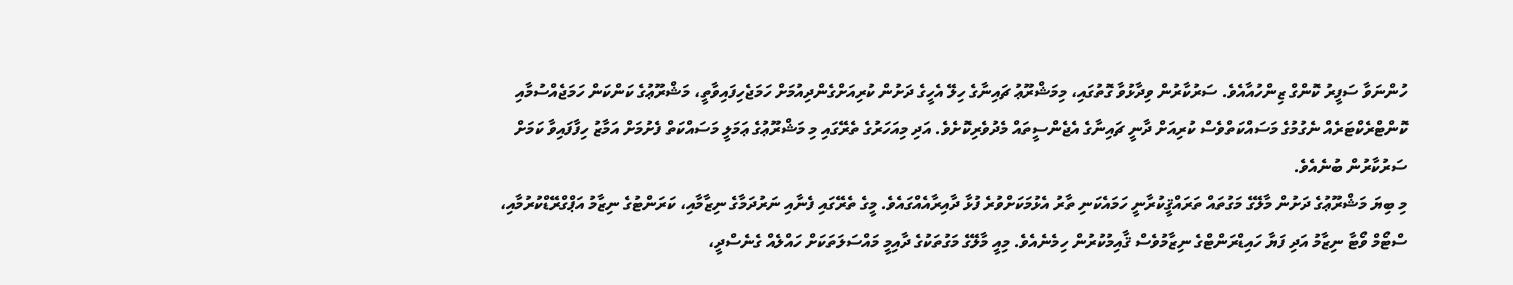ހުންނަވާ ސަފީރު ކޮންގް ޒިންހުއާއެވެ. ސަރުކާރުން ވިދާޅުވާ ގޮތުގައި، މިމަޝްރޫޢު ޗައިނާގެ ހިލޭ އެހީގެ ދަށުން ކުރިއަށްގެންދިއުމަށް ހަމަޖެހިފައިވާތީ، މަޝްރޫޢުގެ ކަންކަން ހަމަޖެއްސުމާއި ކޮންޓްރެކްޓަރެއް ނެގުމުގެ މަސައްކަތްވެސް ކުރިއަށް ދާނީ ޗައިނާގެ އެޖެންސީތައް މެދުވެރިކޮށެވެ. އަދި މިއަހަރުގެ ތެރޭގައި މި މަޝްރޫޢުގެ ޢަމަލީ މަސައްކަތް ފެށުމަށް އަމާޒު ހިފާފައިވާ ކަމަށް ސަރުކާރުން ބުނެއެވެ.
މި ބިޔަ މަޝްރޫޢުގެ ދަށުން މާލޭގެ މަގުތައް ތަރައްޤީކުރާނީ ހަމައެކަނި ތާރު އެޅުމަކަށްވުރެ ފުޅާ ދާއިރާއެއްގައެވެ. މީގެ ތެރޭގައި ފެނާއި ނަރުދަމާގެ ނިޒާމާއި، ކަރަންޓުގެ ނިޒާމު އަޕްގްރޭޑްކުރުމާއި، ސްޓޯމް ވޯޓާ ނިޒާމު އަދި ފަޔާ ހައިޑްރަންޓްގެ ނިޒާމުވެސް ޤާއިމުކުރުން ހިމެނެއެވެ. މިއީ މާލޭގެ މަގުތަކުގެ ދާއިމީ މައްސަލަތަކަށް ހައްލެއް ގެނެސްދީ،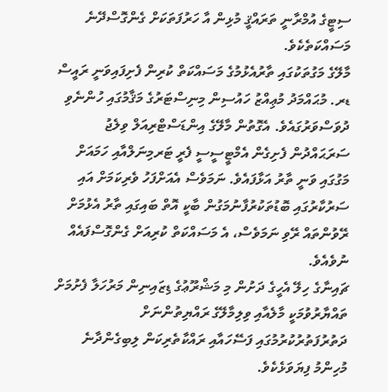ސިޓީގެ އުމްރާނީ ތަރައްޤީ މުޅިން އާ ހަރުފަތަކަށް ގެންގޮސްދޭނެ މަސައްކަތެކެވެ.
މާލޭގެ މަގުތަކުގައި ތާރުއެޅުމުގެ މަސައްކަތް ކުރިން ފެށިފައިވަނީ ރައީސް ޑރ. މުޙައްމަދު މުޢިއްޒު ހައުސިން މިނިސްޓަރުގެ މަޤާމުގައި ހުންނެވި ދުވަސްވަރުގައެވެ. އެގޮތުން މާލޭގެ އިންޑަސްޓްރިއަލް ވިލެޖު ސަރަޙައްދުން ފެށިގެން އެމްޓީސީސީ ފެރީ ޓަރމިނަލްއާއި ހަމައަށް މަގުގައި ވަނީ ތާރު އަޅާފައެވެ. ނަމަވެސް އެއަށްފަހު ވެރިކަމަށް އައި ސަރުކާރުގައި ބޮޑުތަކުރުފާނުމަގުން ބާކީ އޮތް ބައިގައި ތާރު އެޅުމަށް ރޭވުންތައް ރޭވި ނަމަވެސް، އެ މަސައްކަތް ކުރިއަށް ގެންގޮސްފައެއް ނުވެއެވެ.
ޗައިނާގެ ހިލޭ އެހީގެ ދަށުން މި މަޝްރޫޢުގެ ޑިޒައިނިން މަރުހަލާ ފެށުމަށް ތައްޔާރުވުމަކީ މާލެއާއި ވިލިމާލޭގެ ރައްޔިތުންނަށް ދަތުރުފަތުރުކުރުމުގައި ފަސޭހައާއި ރައްކާތެރިކަން ލިބިގެންދާނެ މުހިންމު ފިޔަވަޅެކެވެ.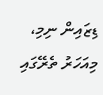ޑިޒައިން ނިމި، މިއަހަރު ތެރޭގައި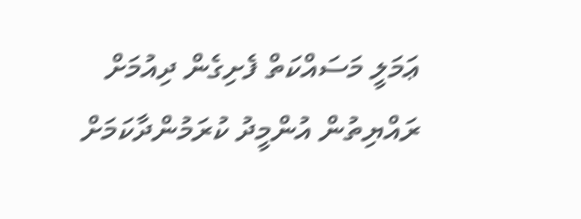ޢަމަލީ މަސައްކަތް ފެށިގެން ދިއުމަށް ރައްޔިތުން އުންމީދު ކުރަމުންދާކަމަށް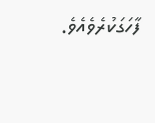ފާހަގަކުރެވެއެވެ.